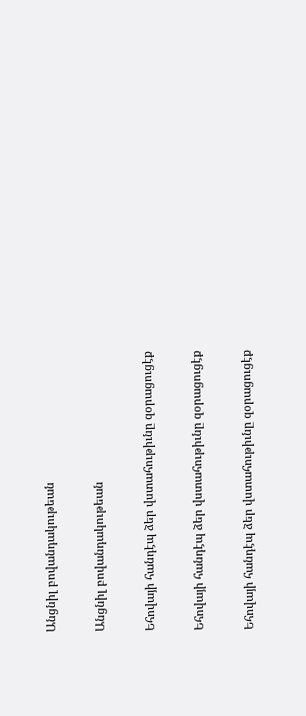Անցնիլ բովանդակութեան

Անցնիլ բովանդակութեան

Եհովայի հանդէպ ձեր վստահութիւնը զօրացուցէք

Եհովայի հանդէպ ձեր վստահութիւնը զօրացուցէք

Եհովայի հանդէպ ձեր վստահութիւնը զօրացուցէք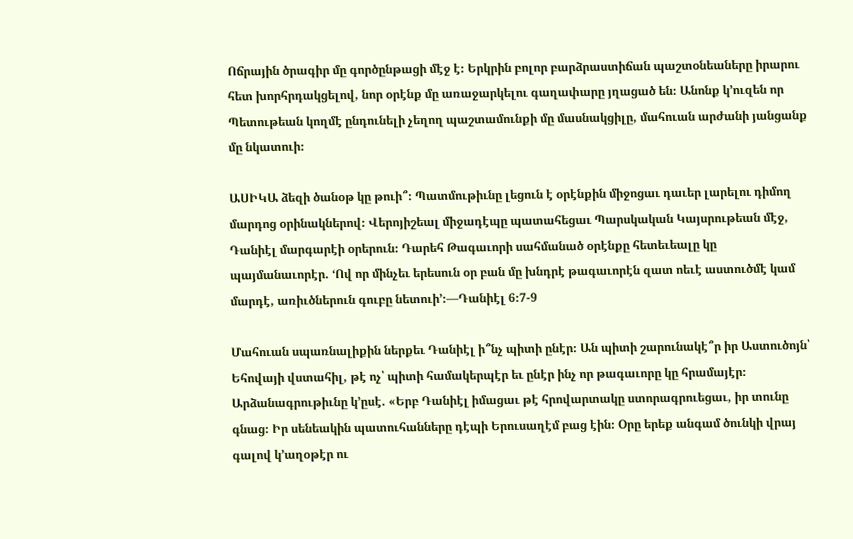Ոճրային ծրագիր մը գործընթացի մէջ է։ Երկրին բոլոր բարձրաստիճան պաշտօնեաները իրարու հետ խորհրդակցելով, նոր օրէնք մը առաջարկելու գաղափարը յղացած են։ Անոնք կ’ուզեն որ Պետութեան կողմէ ընդունելի չեղող պաշտամունքի մը մասնակցիլը, մահուան արժանի յանցանք մը նկատուի։

ԱՍԻԿԱ ձեզի ծանօթ կը թուի՞։ Պատմութիւնը լեցուն է օրէնքին միջոցաւ դաւեր լարելու դիմող մարդոց օրինակներով։ Վերոյիշեալ միջադէպը պատահեցաւ Պարսկական Կայսրութեան մէջ, Դանիէլ մարգարէի օրերուն։ Դարեհ Թագաւորի սահմանած օրէնքը հետեւեալը կը պայմանաւորէր. ‘Ով որ մինչեւ երեսուն օր բան մը խնդրէ թագաւորէն զատ ոեւէ աստուծմէ կամ մարդէ, առիւծներուն գուբը նետուի’։—Դանիէլ 6։7-9

Մահուան սպառնալիքին ներքեւ Դանիէլ ի՞նչ պիտի ընէր։ Ան պիտի շարունակէ՞ր իր Աստուծոյն՝ Եհովայի վստահիլ, թէ ոչ՝ պիտի համակերպէր եւ ընէր ինչ որ թագաւորը կը հրամայէր։ Արձանագրութիւնը կ’ըսէ. «Երբ Դանիէլ իմացաւ թէ հրովարտակը ստորագրուեցաւ, իր տունը գնաց։ Իր սենեակին պատուհանները դէպի Երուսաղէմ բաց էին։ Օրը երեք անգամ ծունկի վրայ գալով կ’աղօթէր ու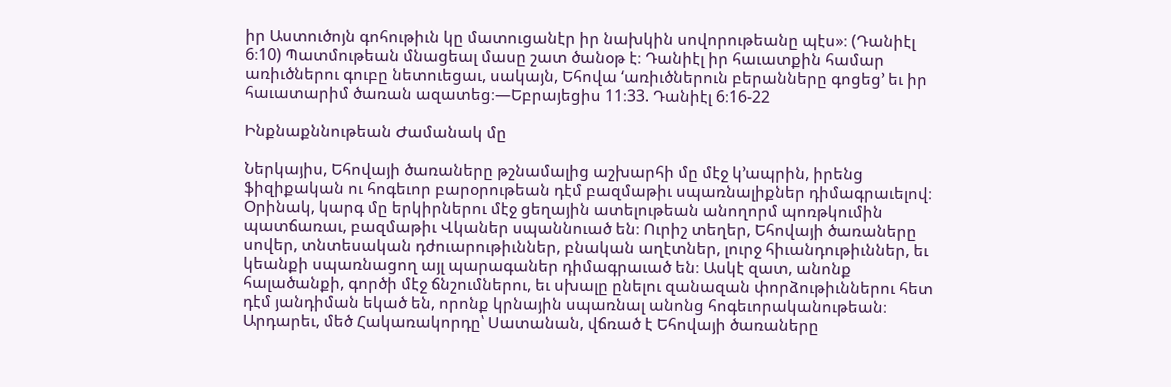իր Աստուծոյն գոհութիւն կը մատուցանէր իր նախկին սովորութեանը պէս»։ (Դանիէլ 6։10) Պատմութեան մնացեալ մասը շատ ծանօթ է։ Դանիէլ իր հաւատքին համար առիւծներու գուբը նետուեցաւ, սակայն, Եհովա ‘առիւծներուն բերանները գոցեց’ եւ իր հաւատարիմ ծառան ազատեց։—Եբրայեցիս 11։33. Դանիէլ 6։16-22

Ինքնաքննութեան Ժամանակ մը

Ներկայիս, Եհովայի ծառաները թշնամալից աշխարհի մը մէջ կ’ապրին, իրենց ֆիզիքական ու հոգեւոր բարօրութեան դէմ բազմաթիւ սպառնալիքներ դիմագրաւելով։ Օրինակ, կարգ մը երկիրներու մէջ ցեղային ատելութեան անողորմ պոռթկումին պատճառաւ, բազմաթիւ Վկաներ սպաննուած են։ Ուրիշ տեղեր, Եհովայի ծառաները սովեր, տնտեսական դժուարութիւններ, բնական աղէտներ, լուրջ հիւանդութիւններ, եւ կեանքի սպառնացող այլ պարագաներ դիմագրաւած են։ Ասկէ զատ, անոնք հալածանքի, գործի մէջ ճնշումներու, եւ սխալը ընելու զանազան փորձութիւններու հետ դէմ յանդիման եկած են, որոնք կրնային սպառնալ անոնց հոգեւորականութեան։ Արդարեւ, մեծ Հակառակորդը՝ Սատանան, վճռած է Եհովայի ծառաները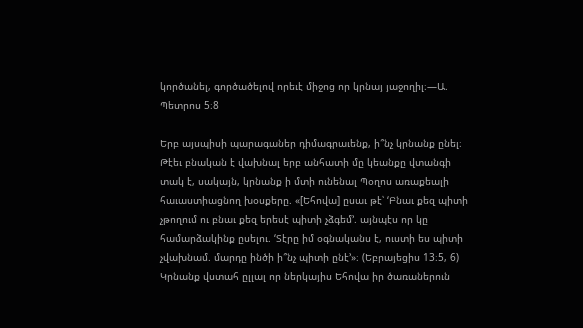կործանել, գործածելով որեւէ միջոց որ կրնայ յաջողիլ։—Ա. Պետրոս 5։8

Երբ այսպիսի պարագաներ դիմագրաւենք, ի՞նչ կրնանք ընել։ Թէեւ բնական է վախնալ երբ անհատի մը կեանքը վտանգի տակ է, սակայն, կրնանք ի մտի ունենալ Պօղոս առաքեալի հաւաստիացնող խօսքերը. «[Եհովա] ըսաւ թէ՝ ‘Բնաւ քեզ պիտի չթողում ու բնաւ քեզ երեսէ պիտի չձգեմ’. այնպէս որ կը համարձակինք ըսելու. ‘Տէրը իմ օգնականս է, ուստի ես պիտի չվախնամ. մարդը ինծի ի՞նչ պիտի ընէ’»։ (Եբրայեցիս 13։5, 6) Կրնանք վստահ ըլլալ որ ներկայիս Եհովա իր ծառաներուն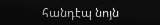հանդէպ նոյն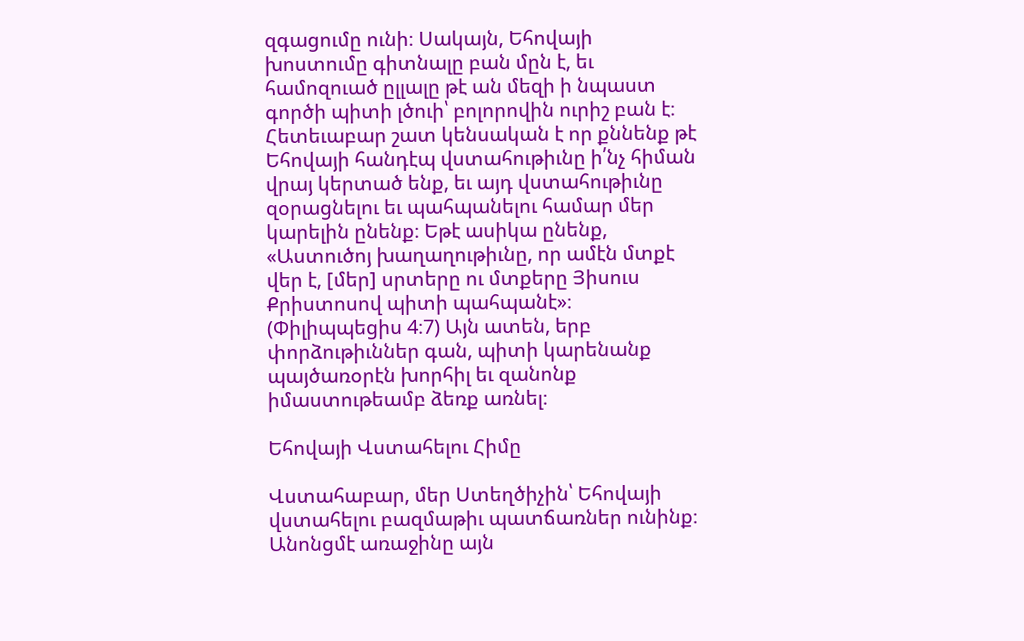զգացումը ունի։ Սակայն, Եհովայի խոստումը գիտնալը բան մըն է, եւ համոզուած ըլլալը թէ ան մեզի ի նպաստ գործի պիտի լծուի՝ բոլորովին ուրիշ բան է։ Հետեւաբար շատ կենսական է որ քննենք թէ Եհովայի հանդէպ վստահութիւնը ի՛նչ հիման վրայ կերտած ենք, եւ այդ վստահութիւնը զօրացնելու եւ պահպանելու համար մեր կարելին ընենք։ Եթէ ասիկա ընենք, «Աստուծոյ խաղաղութիւնը, որ ամէն մտքէ վեր է, [մեր] սրտերը ու մտքերը Յիսուս Քրիստոսով պիտի պահպանէ»։ (Փիլիպպեցիս 4։7) Այն ատեն, երբ փորձութիւններ գան, պիտի կարենանք պայծառօրէն խորհիլ եւ զանոնք իմաստութեամբ ձեռք առնել։

Եհովայի Վստահելու Հիմը

Վստահաբար, մեր Ստեղծիչին՝ Եհովայի վստահելու բազմաթիւ պատճառներ ունինք։ Անոնցմէ առաջինը այն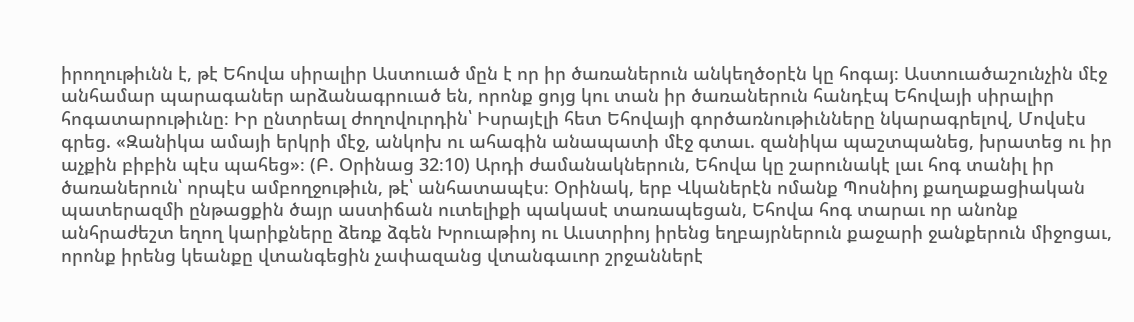իրողութիւնն է, թէ Եհովա սիրալիր Աստուած մըն է որ իր ծառաներուն անկեղծօրէն կը հոգայ։ Աստուածաշունչին մէջ անհամար պարագաներ արձանագրուած են, որոնք ցոյց կու տան իր ծառաներուն հանդէպ Եհովայի սիրալիր հոգատարութիւնը։ Իր ընտրեալ ժողովուրդին՝ Իսրայէլի հետ Եհովայի գործառնութիւնները նկարագրելով, Մովսէս գրեց. «Զանիկա ամայի երկրի մէջ, անկոխ ու ահագին անապատի մէջ գտաւ. զանիկա պաշտպանեց, խրատեց ու իր աչքին բիբին պէս պահեց»։ (Բ. Օրինաց 32։10) Արդի ժամանակներուն, Եհովա կը շարունակէ լաւ հոգ տանիլ իր ծառաներուն՝ որպէս ամբողջութիւն, թէ՝ անհատապէս։ Օրինակ, երբ Վկաներէն ոմանք Պոսնիոյ քաղաքացիական պատերազմի ընթացքին ծայր աստիճան ուտելիքի պակասէ տառապեցան, Եհովա հոգ տարաւ որ անոնք անհրաժեշտ եղող կարիքները ձեռք ձգեն Խրուաթիոյ ու Աւստրիոյ իրենց եղբայրներուն քաջարի ջանքերուն միջոցաւ, որոնք իրենց կեանքը վտանգեցին չափազանց վտանգաւոր շրջաններէ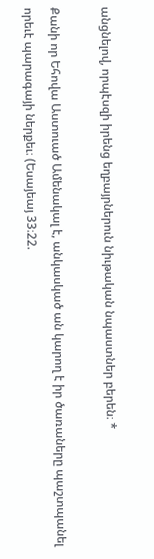անցնելով, որպէսզի իրենց եղբայրներուն նիւթական նպաստներ բերեն։ *

Քանի որ Եհովա Աստուած Ամենակալ է, անկասկած ան կարող է իր ծառաները պաշտպանել որեւէ պարագայի ներքեւ։ (Եսայեայ 33։22.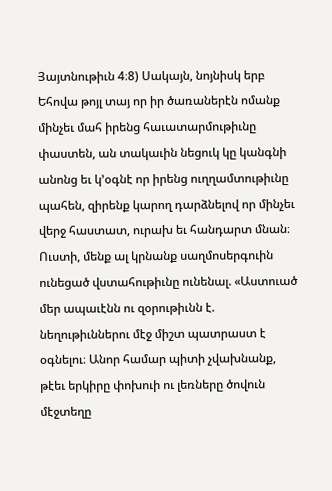Յայտնութիւն 4։8) Սակայն, նոյնիսկ երբ Եհովա թոյլ տայ որ իր ծառաներէն ոմանք մինչեւ մահ իրենց հաւատարմութիւնը փաստեն, ան տակաւին նեցուկ կը կանգնի անոնց եւ կ’օգնէ որ իրենց ուղղամտութիւնը պահեն, զիրենք կարող դարձնելով որ մինչեւ վերջ հաստատ, ուրախ եւ հանդարտ մնան։ Ուստի, մենք ալ կրնանք սաղմոսերգուին ունեցած վստահութիւնը ունենալ. «Աստուած մեր ապաւէնն ու զօրութիւնն է. նեղութիւններու մէջ միշտ պատրաստ է օգնելու։ Անոր համար պիտի չվախնանք, թէեւ երկիրը փոխուի ու լեռները ծովուն մէջտեղը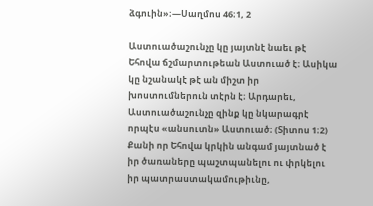ձգուին»։—Սաղմոս 46։1, 2

Աստուածաշունչը կը յայտնէ նաեւ թէ Եհովա ճշմարտութեան Աստուած է։ Ասիկա կը նշանակէ թէ ան միշտ իր խոստումներուն տէրն է։ Արդարեւ, Աստուածաշունչը զինք կը նկարագրէ որպէս «անսուտն» Աստուած։ (Տիտոս 1։2) Քանի որ Եհովա կրկին անգամ յայտնած է իր ծառաները պաշտպանելու ու փրկելու իր պատրաստակամութիւնը,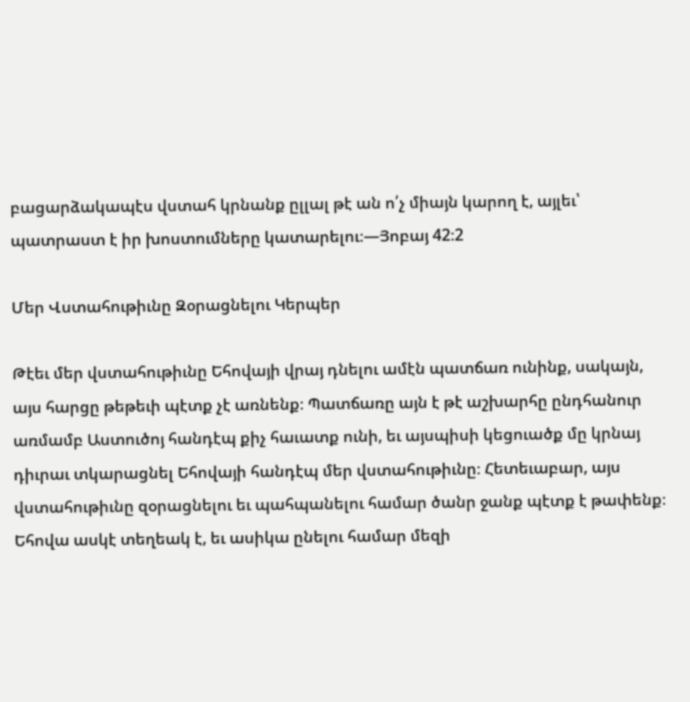բացարձակապէս վստահ կրնանք ըլլալ թէ ան ո՛չ միայն կարող է, այլեւ՝ պատրաստ է իր խոստումները կատարելու։—Յոբայ 42։2

Մեր Վստահութիւնը Զօրացնելու Կերպեր

Թէեւ մեր վստահութիւնը Եհովայի վրայ դնելու ամէն պատճառ ունինք, սակայն, այս հարցը թեթեւի պէտք չէ առնենք։ Պատճառը այն է թէ աշխարհը ընդհանուր առմամբ Աստուծոյ հանդէպ քիչ հաւատք ունի, եւ այսպիսի կեցուածք մը կրնայ դիւրաւ տկարացնել Եհովայի հանդէպ մեր վստահութիւնը։ Հետեւաբար, այս վստահութիւնը զօրացնելու եւ պահպանելու համար ծանր ջանք պէտք է թափենք։ Եհովա ասկէ տեղեակ է, եւ ասիկա ընելու համար մեզի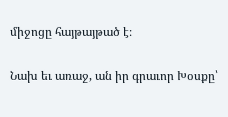միջոցը հայթայթած է։

Նախ եւ առաջ, ան իր գրաւոր Խօսքը՝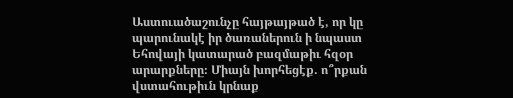Աստուածաշունչը հայթայթած է, որ կը պարունակէ իր ծառաներուն ի նպաստ Եհովայի կատարած բազմաթիւ հզօր արարքները։ Միայն խորհեցէք. ո՞րքան վստահութիւն կրնաք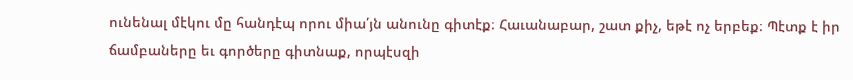ունենալ մէկու մը հանդէպ որու միա՛յն անունը գիտէք։ Հաւանաբար, շատ քիչ, եթէ ոչ երբեք։ Պէտք է իր ճամբաները եւ գործերը գիտնաք, որպէսզի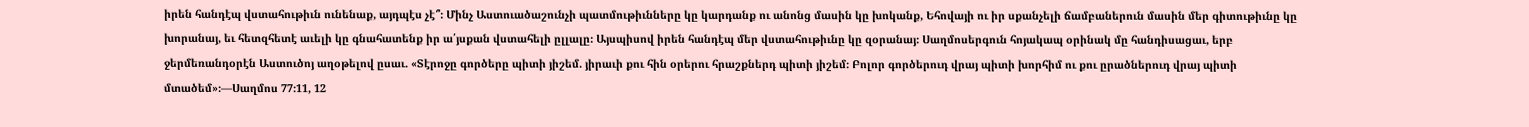իրեն հանդէպ վստահութիւն ունենաք, այդպէս չէ՞։ Մինչ Աստուածաշունչի պատմութիւնները կը կարդանք ու անոնց մասին կը խոկանք, Եհովայի ու իր սքանչելի ճամբաներուն մասին մեր գիտութիւնը կը խորանայ, եւ հետզհետէ աւելի կը գնահատենք իր ա՛յսքան վստահելի ըլլալը։ Այսպիսով իրեն հանդէպ մեր վստահութիւնը կը զօրանայ։ Սաղմոսերգուն հոյակապ օրինակ մը հանդիսացաւ, երբ ջերմեռանդօրէն Աստուծոյ աղօթելով ըսաւ. «Տէրոջը գործերը պիտի յիշեմ. յիրաւի քու հին օրերու հրաշքներդ պիտի յիշեմ։ Բոլոր գործերուդ վրայ պիտի խորհիմ ու քու ըրածներուդ վրայ պիտի մտածեմ»։—Սաղմոս 77։11, 12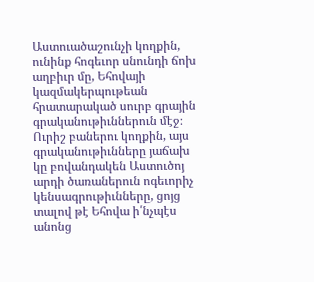Աստուածաշունչի կողքին, ունինք հոգեւոր սնունդի ճոխ աղբիւր մը, Եհովայի կազմակերպութեան հրատարակած սուրբ գրային գրականութիւններուն մէջ։ Ուրիշ բաներու կողքին, այս գրականութիւնները յաճախ կը բովանդակեն Աստուծոյ արդի ծառաներուն ոգեւորիչ կենսագրութիւնները, ցոյց տալով թէ Եհովա ի՛նչպէս անոնց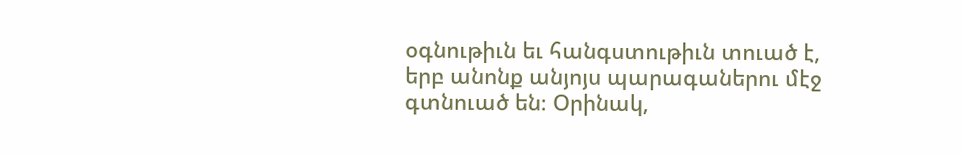օգնութիւն եւ հանգստութիւն տուած է, երբ անոնք անյոյս պարագաներու մէջ գտնուած են։ Օրինակ,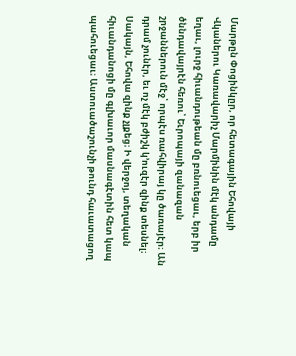Մարթըն Փոցինկըր, որ հետագային Եհովայի Վկաներու Կառավարիչ Մարմինին մէկ անդամը եղաւ, լուրջ հիւանդութեան մը բռնուեցաւ, երբ իր ծննդավայրէն հեռու՝ Եւրոպայի զանազան շրջաններուն մէջ՝ որպէս ռահվիրայ կը ծառայէր։ Ան դրամ չունէր, եւ ոչ մէկ բժիշկ կ’ուզէր զինք տեսնել։ Սակայն, Եհովա զինք չլքեց։ Ի վերջոյ, տեղական հիւանդանոցի մը գլխաւոր մասնագէտին հետ կապ պահուեցաւ։ Աստուածաշունչի թունդ հաւատացող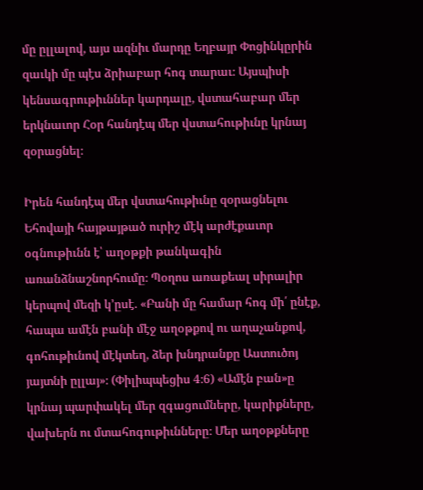մը ըլլալով, այս ազնիւ մարդը Եղբայր Փոցինկըրին զաւկի մը պէս ձրիաբար հոգ տարաւ։ Այսպիսի կենսագրութիւններ կարդալը, վստահաբար մեր երկնաւոր Հօր հանդէպ մեր վստահութիւնը կրնայ զօրացնել։

Իրեն հանդէպ մեր վստահութիւնը զօրացնելու Եհովայի հայթայթած ուրիշ մէկ արժէքաւոր օգնութիւնն է՝ աղօթքի թանկագին առանձնաշնորհումը։ Պօղոս առաքեալ սիրալիր կերպով մեզի կ’ըսէ. «Բանի մը համար հոգ մի՛ ընէք, հապա ամէն բանի մէջ աղօթքով ու աղաչանքով, գոհութիւնով մէկտեղ, ձեր խնդրանքը Աստուծոյ յայտնի ըլլայ»։ (Փիլիպպեցիս 4։6) «Ամէն բան»ը կրնայ պարփակել մեր զգացումները, կարիքները, վախերն ու մտահոգութիւնները։ Մեր աղօթքները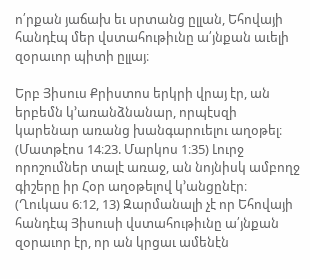ո՛րքան յաճախ եւ սրտանց ըլլան, Եհովայի հանդէպ մեր վստահութիւնը ա՛յնքան աւելի զօրաւոր պիտի ըլլայ։

Երբ Յիսուս Քրիստոս երկրի վրայ էր, ան երբեմն կ’առանձնանար, որպէսզի կարենար առանց խանգարուելու աղօթել։ (Մատթէոս 14։23. Մարկոս 1։35) Լուրջ որոշումներ տալէ առաջ, ան նոյնիսկ ամբողջ գիշերը իր Հօր աղօթելով կ’անցընէր։ (Ղուկաս 6։12, 13) Զարմանալի չէ որ Եհովայի հանդէպ Յիսուսի վստահութիւնը ա՛յնքան զօրաւոր էր, որ ան կրցաւ ամենէն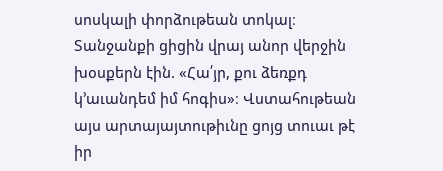սոսկալի փորձութեան տոկալ։ Տանջանքի ցիցին վրայ անոր վերջին խօսքերն էին. «Հա՛յր, քու ձեռքդ կ’աւանդեմ իմ հոգիս»։ Վստահութեան այս արտայայտութիւնը ցոյց տուաւ թէ իր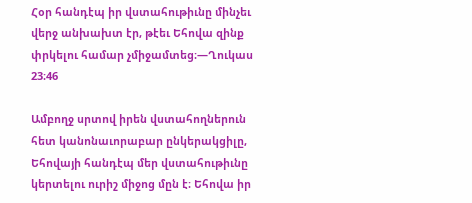Հօր հանդէպ իր վստահութիւնը մինչեւ վերջ անխախտ էր, թէեւ Եհովա զինք փրկելու համար չմիջամտեց։—Ղուկաս 23։46

Ամբողջ սրտով իրեն վստահողներուն հետ կանոնաւորաբար ընկերակցիլը, Եհովայի հանդէպ մեր վստահութիւնը կերտելու ուրիշ միջոց մըն է։ Եհովա իր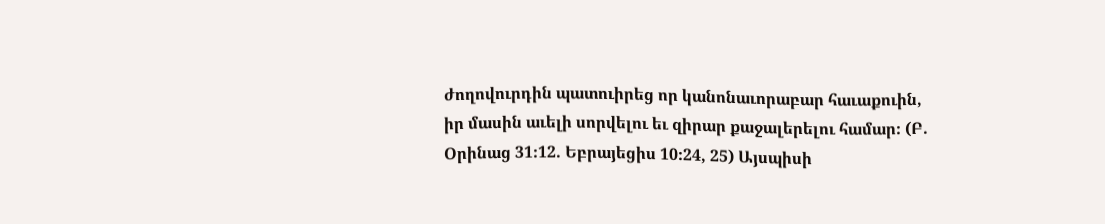ժողովուրդին պատուիրեց որ կանոնաւորաբար հաւաքուին, իր մասին աւելի սորվելու եւ զիրար քաջալերելու համար։ (Բ. Օրինաց 31։12. Եբրայեցիս 10։24, 25) Այսպիսի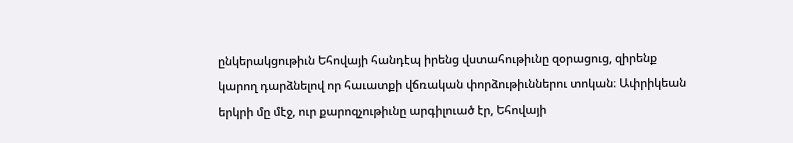ընկերակցութիւն Եհովայի հանդէպ իրենց վստահութիւնը զօրացուց, զիրենք կարող դարձնելով որ հաւատքի վճռական փորձութիւններու տոկան։ Ափրիկեան երկրի մը մէջ, ուր քարոզչութիւնը արգիլուած էր, Եհովայի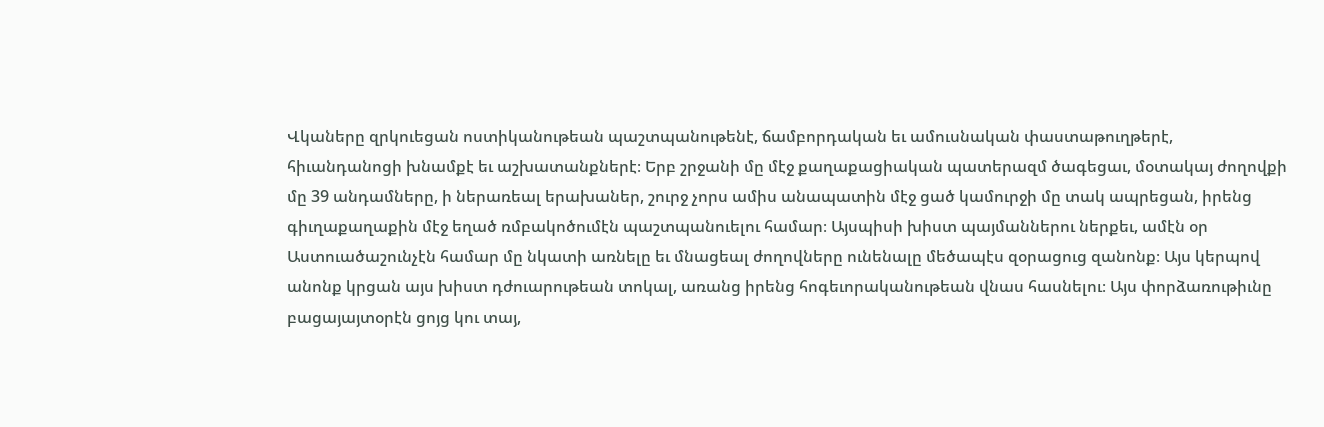Վկաները զրկուեցան ոստիկանութեան պաշտպանութենէ, ճամբորդական եւ ամուսնական փաստաթուղթերէ, հիւանդանոցի խնամքէ եւ աշխատանքներէ։ Երբ շրջանի մը մէջ քաղաքացիական պատերազմ ծագեցաւ, մօտակայ ժողովքի մը 39 անդամները, ի ներառեալ երախաներ, շուրջ չորս ամիս անապատին մէջ ցած կամուրջի մը տակ ապրեցան, իրենց գիւղաքաղաքին մէջ եղած ռմբակոծումէն պաշտպանուելու համար։ Այսպիսի խիստ պայմաններու ներքեւ, ամէն օր Աստուածաշունչէն համար մը նկատի առնելը եւ մնացեալ ժողովները ունենալը մեծապէս զօրացուց զանոնք։ Այս կերպով անոնք կրցան այս խիստ դժուարութեան տոկալ, առանց իրենց հոգեւորականութեան վնաս հասնելու։ Այս փորձառութիւնը բացայայտօրէն ցոյց կու տայ,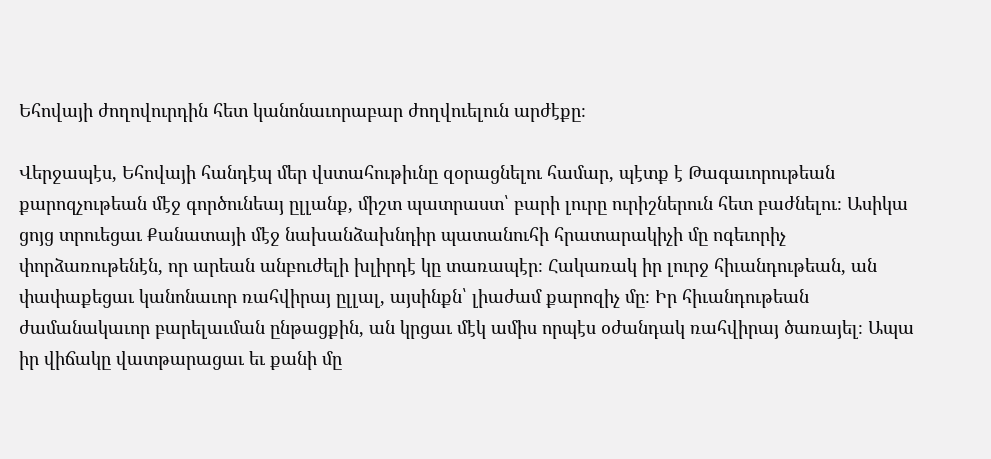Եհովայի ժողովուրդին հետ կանոնաւորաբար ժողվուելուն արժէքը։

Վերջապէս, Եհովայի հանդէպ մեր վստահութիւնը զօրացնելու համար, պէտք է Թագաւորութեան քարոզչութեան մէջ գործունեայ ըլլանք, միշտ պատրաստ՝ բարի լուրը ուրիշներուն հետ բաժնելու։ Ասիկա ցոյց տրուեցաւ Քանատայի մէջ նախանձախնդիր պատանուհի հրատարակիչի մը ոգեւորիչ փորձառութենէն, որ արեան անբուժելի խլիրդէ կը տառապէր։ Հակառակ իր լուրջ հիւանդութեան, ան փափաքեցաւ կանոնաւոր ռահվիրայ ըլլալ, այսինքն՝ լիաժամ քարոզիչ մը։ Իր հիւանդութեան ժամանակաւոր բարելաւման ընթացքին, ան կրցաւ մէկ ամիս որպէս օժանդակ ռահվիրայ ծառայել։ Ապա իր վիճակը վատթարացաւ եւ քանի մը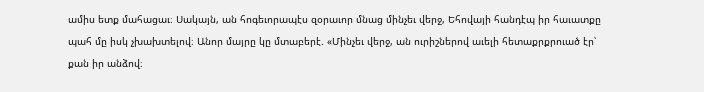ամիս ետք մահացաւ։ Սակայն, ան հոգեւորապէս զօրաւոր մնաց մինչեւ վերջ, Եհովայի հանդէպ իր հաւատքը պահ մը իսկ չխախտելով։ Անոր մայրը կը մտաբերէ. «Մինչեւ վերջ, ան ուրիշներով աւելի հետաքրքրուած էր՝ քան իր անձով։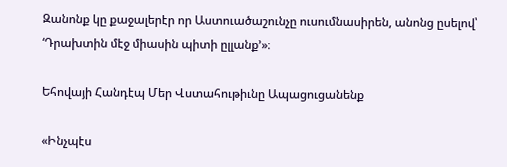Զանոնք կը քաջալերէր որ Աստուածաշունչը ուսումնասիրեն, անոնց ըսելով՝ ‘Դրախտին մէջ միասին պիտի ըլլանք’»։

Եհովայի Հանդէպ Մեր Վստահութիւնը Ապացուցանենք

«Ինչպէս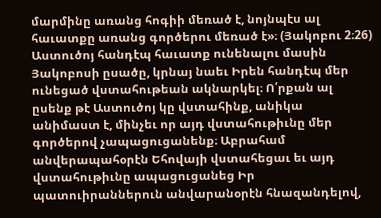մարմինը առանց հոգիի մեռած է, նոյնպէս ալ հաւատքը առանց գործերու մեռած է»։ (Յակոբու 2։26) Աստուծոյ հանդէպ հաւատք ունենալու մասին Յակոբոսի ըսածը, կրնայ նաեւ Իրեն հանդէպ մեր ունեցած վստահութեան ակնարկել։ Ո՛րքան ալ ըսենք թէ Աստուծոյ կը վստահինք, անիկա անիմաստ է, մինչեւ որ այդ վստահութիւնը մեր գործերով չապացուցանենք։ Աբրահամ անվերապահօրէն Եհովայի վստահեցաւ եւ այդ վստահութիւնը ապացուցանեց Իր պատուիրաններուն անվարանօրէն հնազանդելով,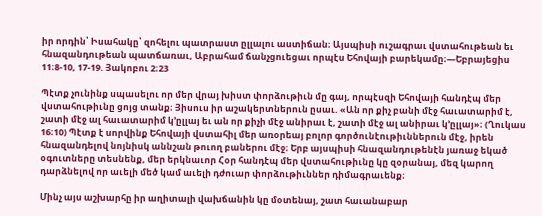իր որդին՝ Իսահակը՝ զոհելու պատրաստ ըլլալու աստիճան։ Այսպիսի ուշագրաւ վստահութեան եւ հնազանդութեան պատճառաւ, Աբրահամ ճանչցուեցաւ որպէս Եհովայի բարեկամը։—Եբրայեցիս 11։8-10, 17-19. Յակոբու 2։23

Պէտք չունինք սպասելու որ մեր վրայ խիստ փորձութիւն մը գայ, որպէսզի Եհովայի հանդէպ մեր վստահութիւնը ցոյց տանք։ Յիսուս իր աշակերտներուն ըսաւ. «Ան որ քիչ բանի մէջ հաւատարիմ է, շատի մէջ ալ հաւատարիմ կ’ըլլայ եւ ան որ քիչի մէջ անիրաւ է, շատի մէջ ալ անիրաւ կ’ըլլայ»։ (Ղուկաս 16։10) Պէտք է սորվինք Եհովայի վստահիլ մեր առօրեայ բոլոր գործունէութիւններուն մէջ, իրեն հնազանդելով նոյնիսկ աննշան թուող բաներու մէջ։ Երբ այսպիսի հնազանդութենէն յառաջ եկած օգուտները տեսնենք, մեր երկնաւոր Հօր հանդէպ մեր վստահութիւնը կը զօրանայ, մեզ կարող դարձնելով որ աւելի մեծ կամ աւելի դժուար փորձութիւններ դիմագրաւենք։

Մինչ այս աշխարհը իր աղիտալի վախճանին կը մօտենայ, շատ հաւանաբար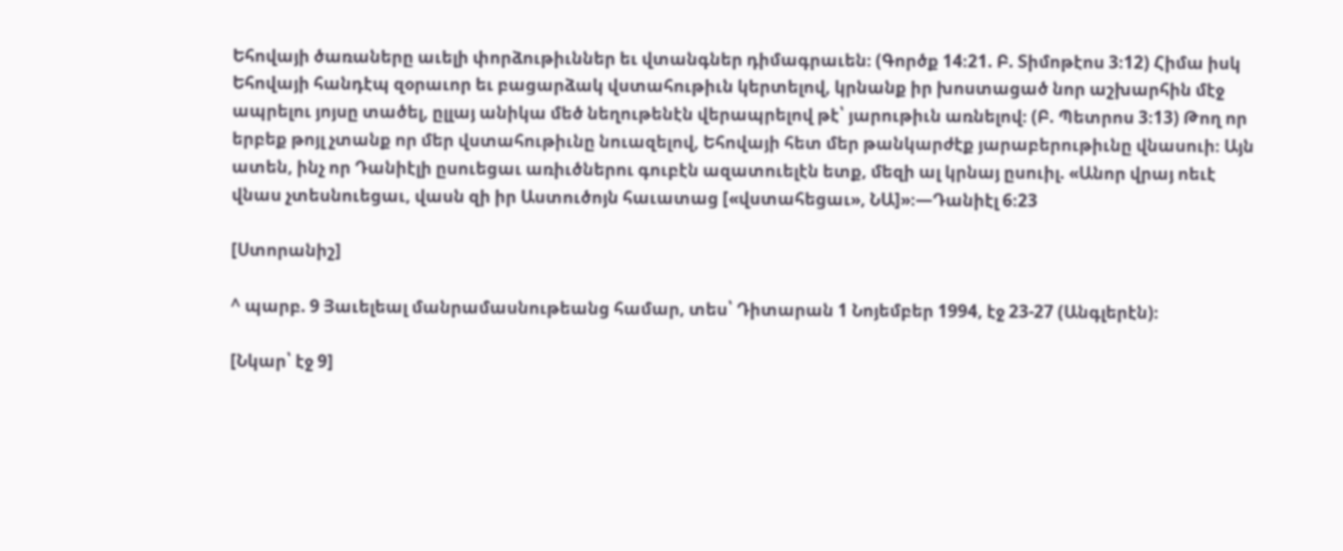Եհովայի ծառաները աւելի փորձութիւններ եւ վտանգներ դիմագրաւեն։ (Գործք 14։21. Բ. Տիմոթէոս 3։12) Հիմա իսկ Եհովայի հանդէպ զօրաւոր եւ բացարձակ վստահութիւն կերտելով, կրնանք իր խոստացած նոր աշխարհին մէջ ապրելու յոյսը տածել, ըլլայ անիկա մեծ նեղութենէն վերապրելով թէ՝ յարութիւն առնելով։ (Բ. Պետրոս 3։13) Թող որ երբեք թոյլ չտանք որ մեր վստահութիւնը նուազելով, Եհովայի հետ մեր թանկարժէք յարաբերութիւնը վնասուի։ Այն ատեն, ինչ որ Դանիէլի ըսուեցաւ առիւծներու գուբէն ազատուելէն ետք, մեզի ալ կրնայ ըսուիլ. «Անոր վրայ ոեւէ վնաս չտեսնուեցաւ, վասն զի իր Աստուծոյն հաւատաց [«վստահեցաւ», ՆԱ]»։—Դանիէլ 6։23

[Ստորանիշ]

^ պարբ. 9 Յաւելեալ մանրամասնութեանց համար, տես՝ Դիտարան 1 Նոյեմբեր 1994, էջ 23-27 (Անգլերէն)։

[Նկար՝ էջ 9]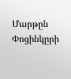Մարթըն Փոցինկըրի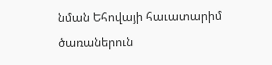նման Եհովայի հաւատարիմ ծառաներուն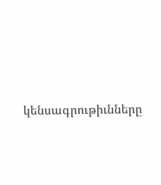կենսագրութիւնները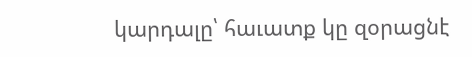կարդալը՝ հաւատք կը զօրացնէ